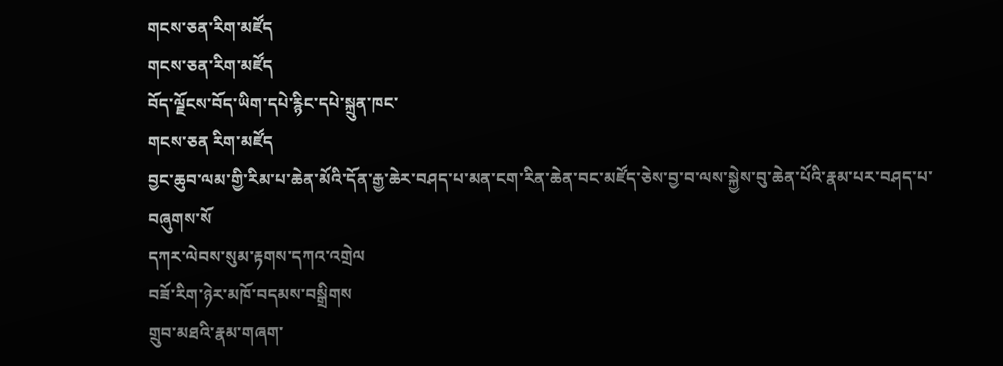གངས་ཅན་རིག་མཛོད
གངས་ཅན་རིག་མཛོད
བོད་ལྗོངས་བོད་ཡིག་དཔེ་རྙིང་དཔེ་སྐྲུན་ཁང་
གངས་ཅན རིག་མཛོད
བྱང་ཆུབ་ལམ་གྱི་རིམ་པ་ཆེན་མོའི་དོན་རྒྱ་ཆེར་བཤད་པ་མན་ངག་རིན་ཆེན་བང་མཛོད་ཅེས་བྱ་བ་ལས་སྐྱེས་བུ་ཆེན་པོའི་རྣམ་པར་བཤད་པ་བཞུགས་སོ
དཀར་ལེབས་སུམ་རྟགས་དཀའ་འགྲེལ
བཟོ་རིག་ཉེར་མཁོ་བདམས་བསྒྲིགས
གྲུབ་མཐའི་རྣམ་གཞག་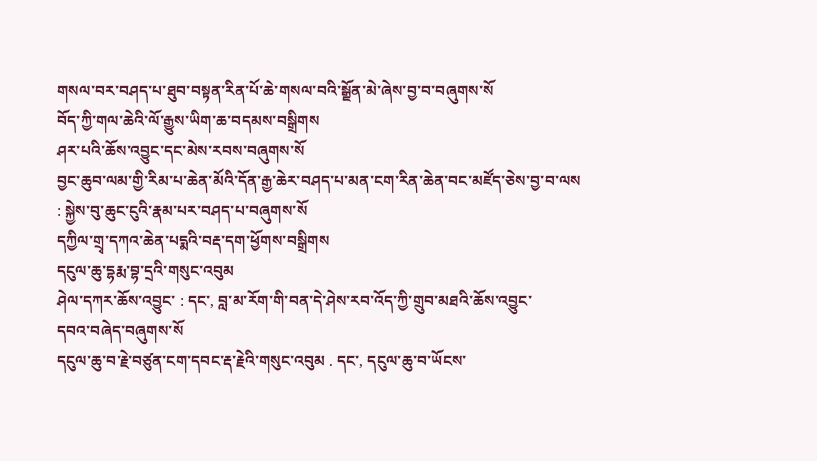གསལ་བར་བཤད་པ་ཐུབ་བསྟན་རིན་པོ་ཆེ་གསལ་བའི་སྒྡོན་མེ་ཞེས་བྱ་བ་བཞུགས་སོ
བོད་ཀྱི་གལ་ཆེའི་ལོ་རྒྱུས་ཡིག་ཆ་བདམས་བསྒྲིགས
ཤར་པའི་ཆོས་འབྱུང་དང་མེས་རབས་བཞུགས་སོ
བྱང་ཆུབ་ལམ་གྱི་རིམ་པ་ཆེན་མོའི་དོན་རྒྱ་ཆེར་བཤད་པ་མན་ངག་རིན་ཆེན་བང་མཛོད་ཅེས་བྱ་བ་ལས : སྐྱེས་བུ་ཆུང་ངུའི་རྣམ་པར་བཤད་པ་བཞུགས་སོ
དཀྱིལ་གྲྭ་དཀའ་ཆེན་པདྨའི་བརྡ་དག་ཕྱོགས་བསྒྲིགས
དངུལ་ཆུ་དྷརྨ་བྷ་དྲའི་གསུང་འབུམ
ཤེལ་དཀར་ཆོས་འབྱུང་ : དང་, བླ་མ་རོག་གི་བན་དེ་ཤེས་རབ་འོད་ཀྱི་གྲུབ་མཐའི་ཆོས་འབྱུང་
དབའ་བཞེད་བཞུགས་སོ
དངུལ་ཆུ་བ་རྗེ་བཙུན་ངག་དབང་རྡ་རྗེའི་གསུང་འབུམ . དང་, དངུལ་ཆུ་བ་ཡོངས་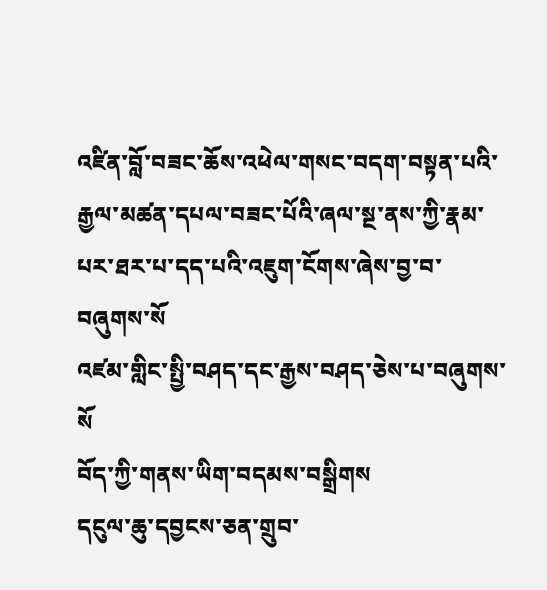འཛིན་བློ་བཟང་ཆོས་འཕེལ་གསང་བདག་བསྟན་པའི་རྒྱལ་མཚན་དཔལ་བཟང་པོའི་ཞལ་སྔ་ནས་ཀྱི་རྣམ་པར་ཐར་པ་དད་པའི་འཇུག་ངོགས་ཞེས་བྱ་བ་བཞུགས་སོ
འཛམ་གླིང་སྤྱི་བཤད་དང་རྒྱས་བཤད་ཅེས་པ་བཞུགས་སོ
བོད་ཀྱི་གནས་ཡིག་བདམས་བསྒྲིགས
དངུལ་ཆུ་དབྱངས་ཅན་གྲུབ་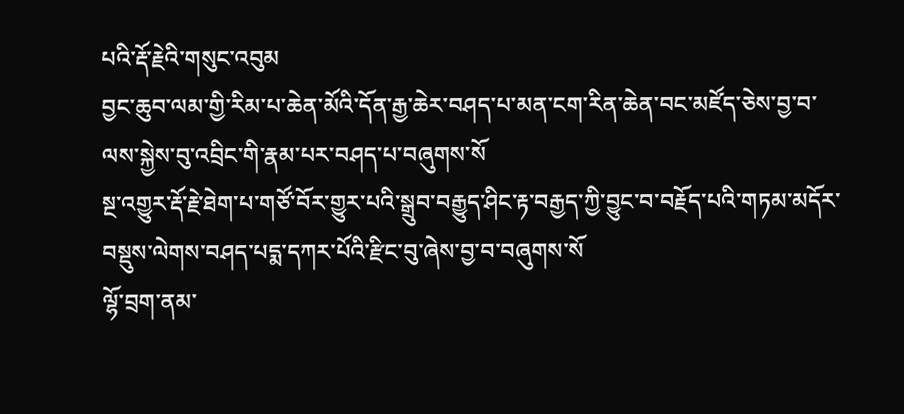པའི་རྡོ་རྗེའི་གསུང་འབུམ
བྱང་ཆུབ་ལམ་གྱི་རིམ་པ་ཆེན་མོའི་དོན་རྒྱ་ཆེར་བཤད་པ་མན་ངག་རིན་ཆེན་བང་མཛོད་ཅེས་བྱ་བ་ལས་སྐྱེས་བུ་འབྲིང་གི་རྣམ་པར་བཤད་པ་བཞུགས་སོ
སྔ་འགྱུར་རྡོ་རྗེ་ཐེག་པ་གཙོ་བོར་གྱུར་པའི་སྒྲུབ་བརྒྱུད་ཤིང་རྟ་བརྒྱད་ཀྱི་བྱུང་བ་བརྗོད་པའི་གཏམ་མདོར་བསྡུས་ལེགས་བཤད་པདྨ་དཀར་པོའི་རྫིང་བུ་ཞེས་བྱ་བ་བཞུགས་སོ
ལྷོ་བྲག་ནམ་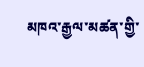མཁའ་རྒྱལ་མཚན་གྱི་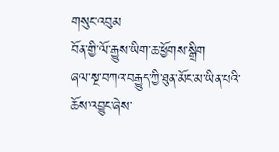གསུང་འབུམ
བོན་གྱི་ལོ་རྒྱུས་ཡིག་ཆ་ཕྱོགས་སྒྲིག
ཞལ་སྔ་བཀའ་བརྒྱུད་ཀྱི་ཐུན་མོང་མ་ཡིན་པའི་ཆོས་འབྱུང་ཞེས་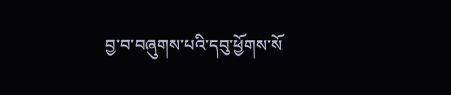བྱ་བ་བཞུགས་པའི་དབུ་ཕྱོགས་སོ